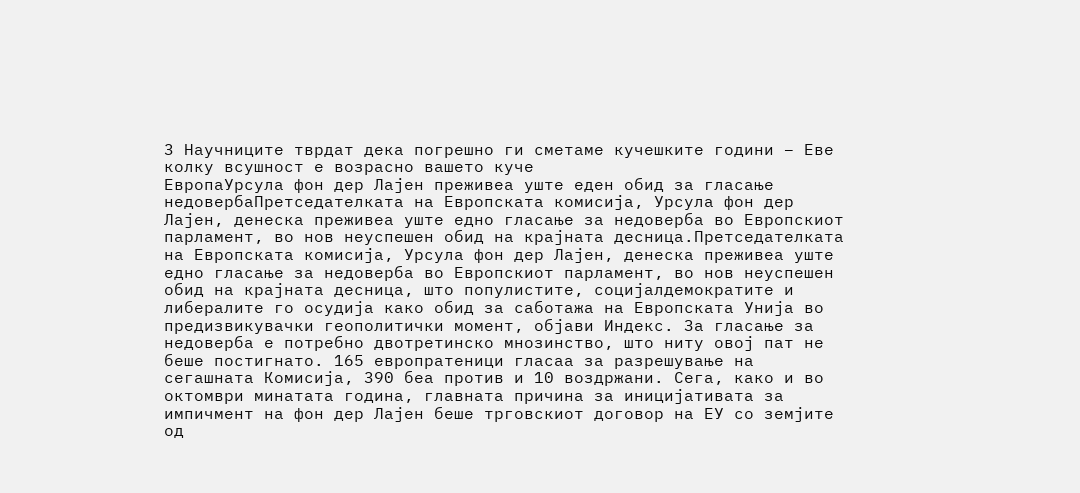3 Научниците тврдат дека погрешно ги сметаме кучешките години – Еве колку всушност е возрасно вашето куче
ЕвропаУрсула фон дер Лајен преживеа уште еден обид за гласање недовербаПретседателката на Европската комисија, Урсула фон дер Лајен, денеска преживеа уште едно гласање за недоверба во Европскиот парламент, во нов неуспешен обид на крајната десница.Претседателката на Европската комисија, Урсула фон дер Лајен, денеска преживеа уште едно гласање за недоверба во Европскиот парламент, во нов неуспешен обид на крајната десница, што популистите, социјалдемократите и либералите го осудија како обид за саботажа на Европската Унија во предизвикувачки геополитички момент, објави Индекс. За гласање за недоверба е потребно двотретинско мнозинство, што ниту овој пат не беше постигнато. 165 европратеници гласаа за разрешување на сегашната Комисија, 390 беа против и 10 воздржани. Сега, како и во октомври минатата година, главната причина за иницијативата за импичмент на фон дер Лајен беше трговскиот договор на ЕУ со земјите од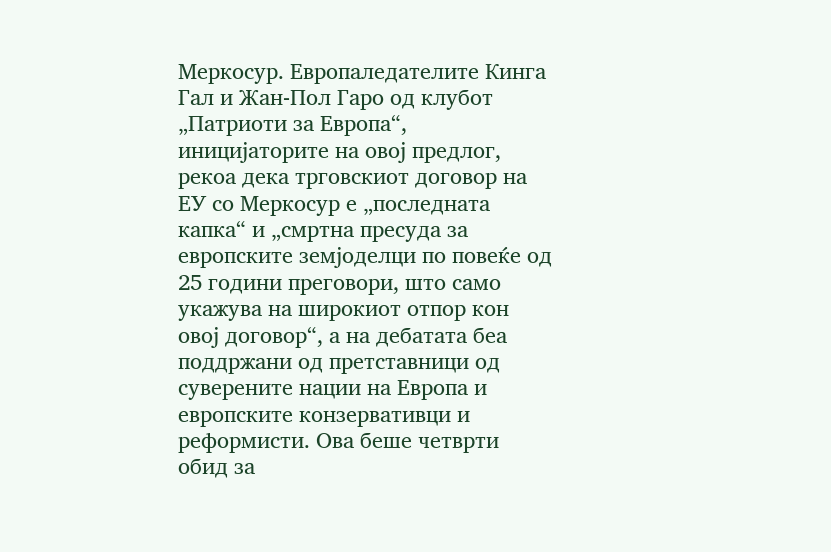Меркосур. Европаледателите Кинга Гал и Жан-Пол Гаро од клубот „Патриоти за Европа“, иницијаторите на овој предлог, рекоа дека трговскиот договор на ЕУ со Меркосур е „последната капка“ и „смртна пресуда за европските земјоделци по повеќе од 25 години преговори, што само укажува на широкиот отпор кон овој договор“, а на дебатата беа поддржани од претставници од суверените нации на Европа и европските конзервативци и реформисти. Ова беше четврти обид за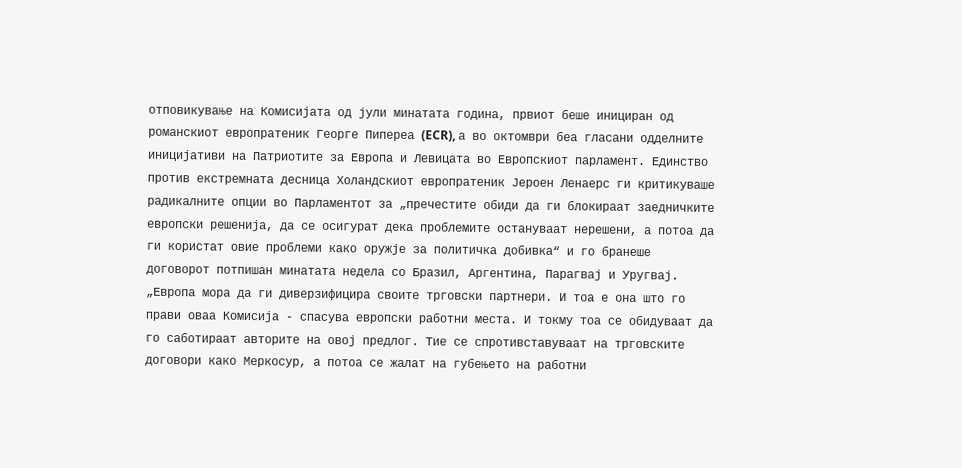отповикување на Комисијата од јули минатата година, првиот беше инициран од романскиот европратеник Георге Пипереа (ECR), а во октомври беа гласани одделните иницијативи на Патриотите за Европа и Левицата во Европскиот парламент. Единство против екстремната десница Холандскиот европратеник Јероен Ленаерс ги критикуваше радикалните опции во Парламентот за „пречестите обиди да ги блокираат заедничките европски решенија, да се осигурат дека проблемите остануваат нерешени, а потоа да ги користат овие проблеми како оружје за политичка добивка“ и го бранеше договорот потпишан минатата недела со Бразил, Аргентина, Парагвај и Уругвај. „Европа мора да ги диверзифицира своите трговски партнери. И тоа е она што го прави оваа Комисија - спасува европски работни места. И токму тоа се обидуваат да го саботираат авторите на овој предлог. Тие се спротивставуваат на трговските договори како Меркосур, а потоа се жалат на губењето на работни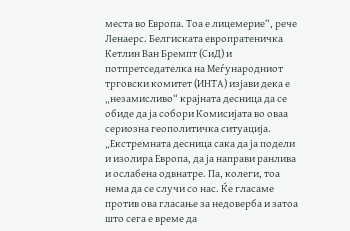места во Европа. Тоа е лицемерие“, рече Ленаерс. Белгиската европратеничка Кетлин Ван Бремпт (СиД) и потпретседателка на Меѓународниот трговски комитет (ИНТА) изјави дека е „незамисливо“ крајната десница да се обиде да ја собори Комисијата во оваа сериозна геополитичка ситуација. „Екстремната десница сака да ја подели и изолира Европа, да ја направи ранлива и ослабена одвнатре. Па, колеги, тоа нема да се случи со нас. Ќе гласаме против ова гласање за недоверба и затоа што сега е време да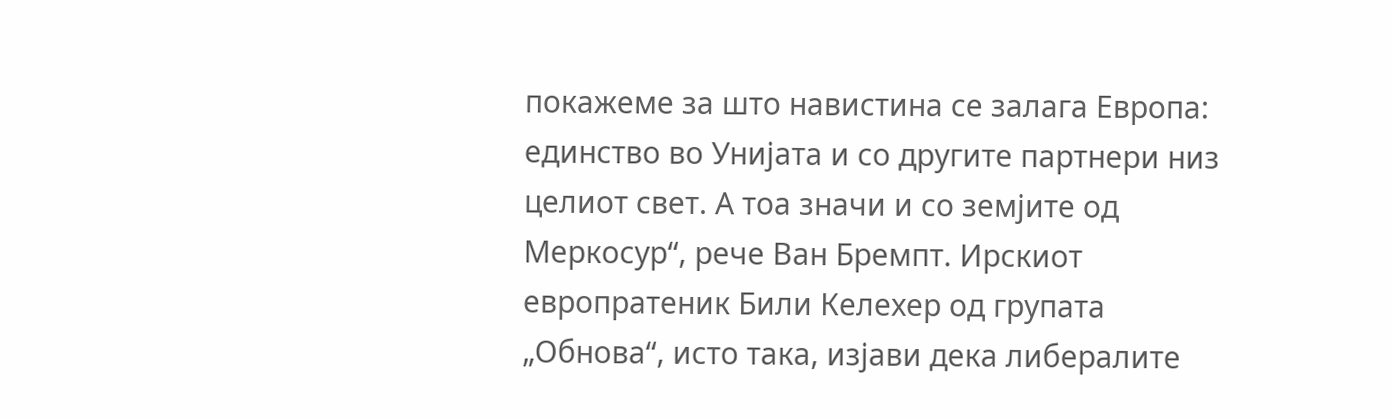покажеме за што навистина се залага Европа: единство во Унијата и со другите партнери низ целиот свет. А тоа значи и со земјите од Меркосур“, рече Ван Бремпт. Ирскиот европратеник Били Келехер од групата „Обнова“, исто така, изјави дека либералите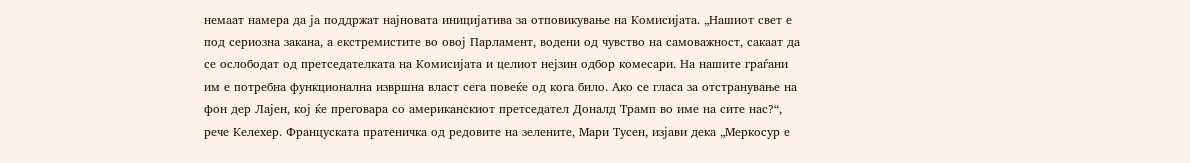немаат намера да ја поддржат најновата иницијатива за отповикување на Комисијата. „Нашиот свет е под сериозна закана, а екстремистите во овој Парламент, водени од чувство на самоважност, сакаат да се ослободат од претседателката на Комисијата и целиот нејзин одбор комесари. На нашите граѓани им е потребна функционална извршна власт сега повеќе од кога било. Ако се гласа за отстранување на фон дер Лајен, кој ќе преговара со американскиот претседател Доналд Трамп во име на сите нас?“, рече Келехер. Француската пратеничка од редовите на зелените, Мари Тусен, изјави дека „Меркосур е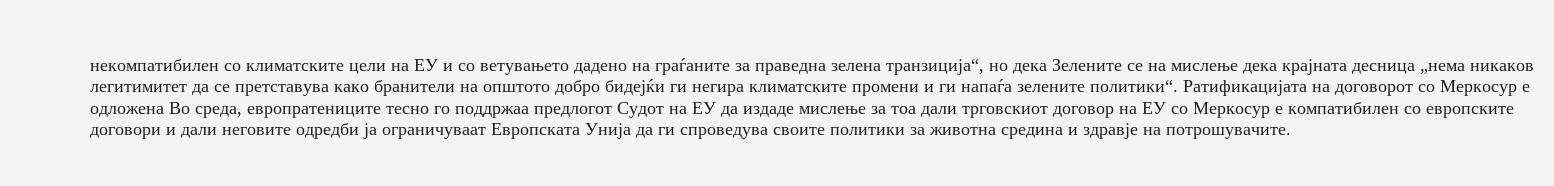некомпатибилен со климатските цели на ЕУ и со ветувањето дадено на граѓаните за праведна зелена транзиција“, но дека Зелените се на мислење дека крајната десница „нема никаков легитимитет да се претставува како бранители на општото добро бидејќи ги негира климатските промени и ги напаѓа зелените политики“. Ратификацијата на договорот со Меркосур е одложена Во среда, европратениците тесно го поддржаа предлогот Судот на ЕУ да издаде мислење за тоа дали трговскиот договор на ЕУ со Меркосур е компатибилен со европските договори и дали неговите одредби ја ограничуваат Европската Унија да ги спроведува своите политики за животна средина и здравје на потрошувачите.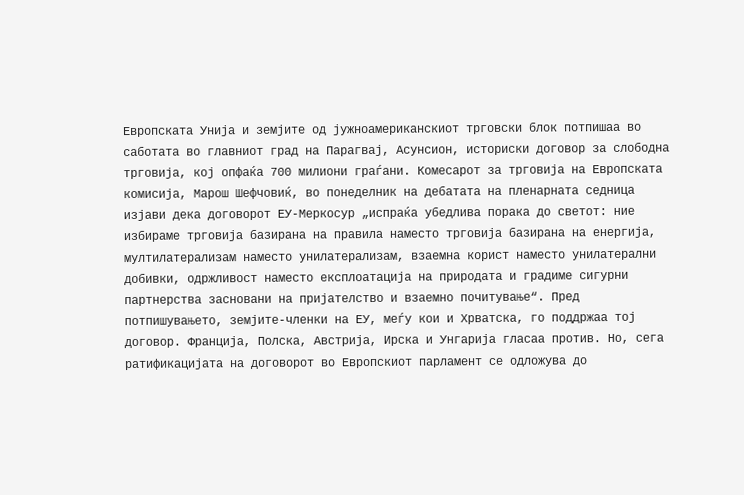Европската Унија и земјите од јужноамериканскиот трговски блок потпишаа во саботата во главниот град на Парагвај, Асунсион, историски договор за слободна трговија, кој опфаќа 700 милиони граѓани. Комесарот за трговија на Европската комисија, Марош Шефчовиќ, во понеделник на дебатата на пленарната седница изјави дека договорот ЕУ-Меркосур „испраќа убедлива порака до светот: ние избираме трговија базирана на правила наместо трговија базирана на енергија, мултилатерализам наместо унилатерализам, взаемна корист наместо унилатерални добивки, одржливост наместо експлоатација на природата и градиме сигурни партнерства засновани на пријателство и взаемно почитување“. Пред потпишувањето, земјите-членки на ЕУ, меѓу кои и Хрватска, го поддржаа тој договор. Франција, Полска, Австрија, Ирска и Унгарија гласаа против. Но, сега ратификацијата на договорот во Европскиот парламент се одложува до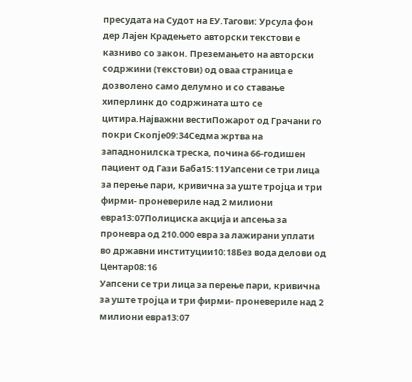пресудата на Судот на ЕУ.Тагови: Урсула фон дер Лајен Крадењето авторски текстови е казниво со закон. Преземањето на авторски содржини (текстови) од оваа страница е дозволено само делумно и со ставање хиперлинк до содржината што се цитира.Најважни вестиПожарот од Грачани го покри Скопје09:34Седма жртва на западнонилска треска, почина 66-годишен пациент од Гази Баба15:11Уапсени се три лица за перење пари, кривична за уште тројца и три фирми- проневериле над 2 милиони евра13:07Полициска акција и апсења за проневра од 210.000 евра за лажирани уплати во државни институции10:18Без вода делови од Центар08:16
Уапсени се три лица за перење пари, кривична за уште тројца и три фирми- проневериле над 2 милиони евра13:07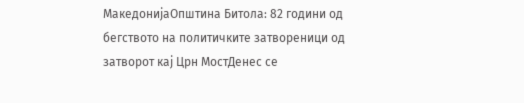МакедонијаОпштина Битола: 82 години од бегството на политичките затвореници од затворот кај Црн МостДенес се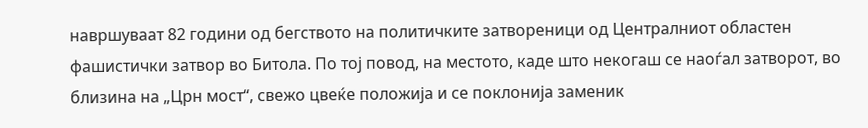навршуваат 82 години од бегството на политичките затвореници од Централниот областен фашистички затвор во Битола. По тој повод, на местото, каде што некогаш се наоѓал затворот, во близина на „Црн мост“, свежо цвеќе положија и се поклонија заменик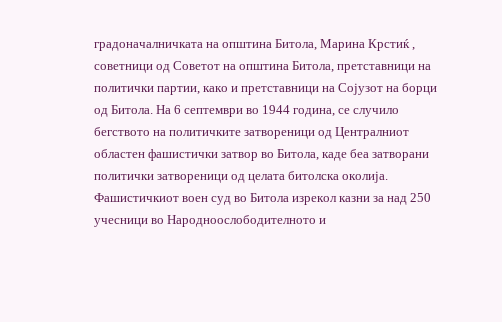градоначалничката на општина Битола, Марина Крстиќ , советници од Советот на општина Битола, претставници на политички партии, како и претставници на Сојузот на борци од Битола. На 6 септември во 1944 година, се случило бегството на политичките затвореници од Централниот областен фашистички затвор во Битола, каде беа затворани политички затвореници од целата битолска околија. Фашистичкиот воен суд во Битола изрекол казни за над 250 учесници во Народноослободителното и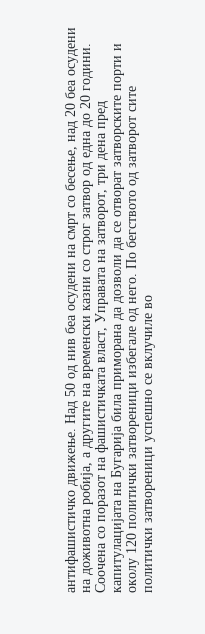антифашистичко движење. Над 50 од нив беа осудени на смрт со бесење, над 20 беа осудени на доживотна робија, а другите на временски казни со строг затвор од една до 20 години. Соочена со поразот на фашистичката власт, Управата на затворот, три дена пред капитулацијата на Бугарија била приморана да дозволи да се отворат затворските порти и околу 120 политички затвореници избегале од него. По бегството од затворот сите политички затвореници успешно се вклучиле во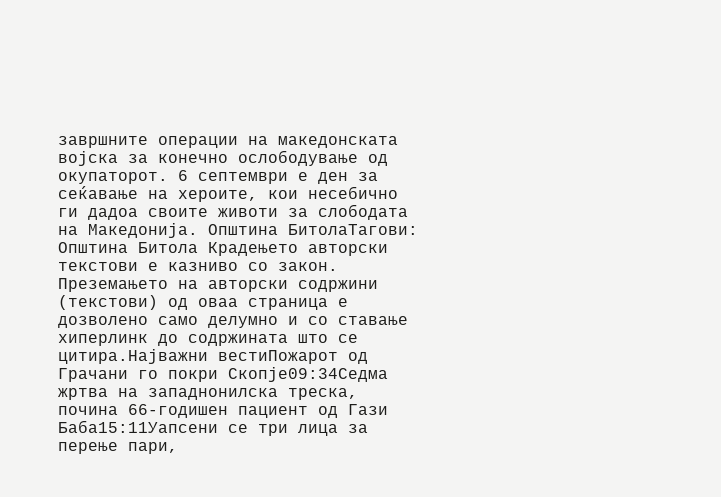завршните операции на македонската војска за конечно ослободување од окупаторот. 6 септември е ден за сеќавање на хероите, кои несебично ги дадоа своите животи за слободата на Македонија. Општина БитолаТагови: Општина Битола Крадењето авторски текстови е казниво со закон. Преземањето на авторски содржини (текстови) од оваа страница е дозволено само делумно и со ставање хиперлинк до содржината што се цитира.Најважни вестиПожарот од Грачани го покри Скопје09:34Седма жртва на западнонилска треска, почина 66-годишен пациент од Гази Баба15:11Уапсени се три лица за перење пари,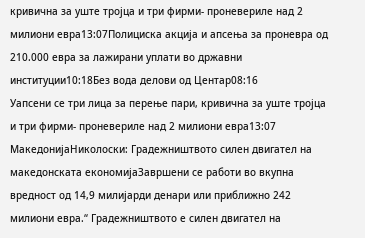кривична за уште тројца и три фирми- проневериле над 2 милиони евра13:07Полициска акција и апсења за проневра од 210.000 евра за лажирани уплати во државни институции10:18Без вода делови од Центар08:16
Уапсени се три лица за перење пари, кривична за уште тројца и три фирми- проневериле над 2 милиони евра13:07
МакедонијаНиколоски: Градежништвото силен двигател на македонската економијаЗавршени се работи во вкупна вредност од 14,9 милијарди денари или приближно 242 милиони евра.“ Градежништвото е силен двигател на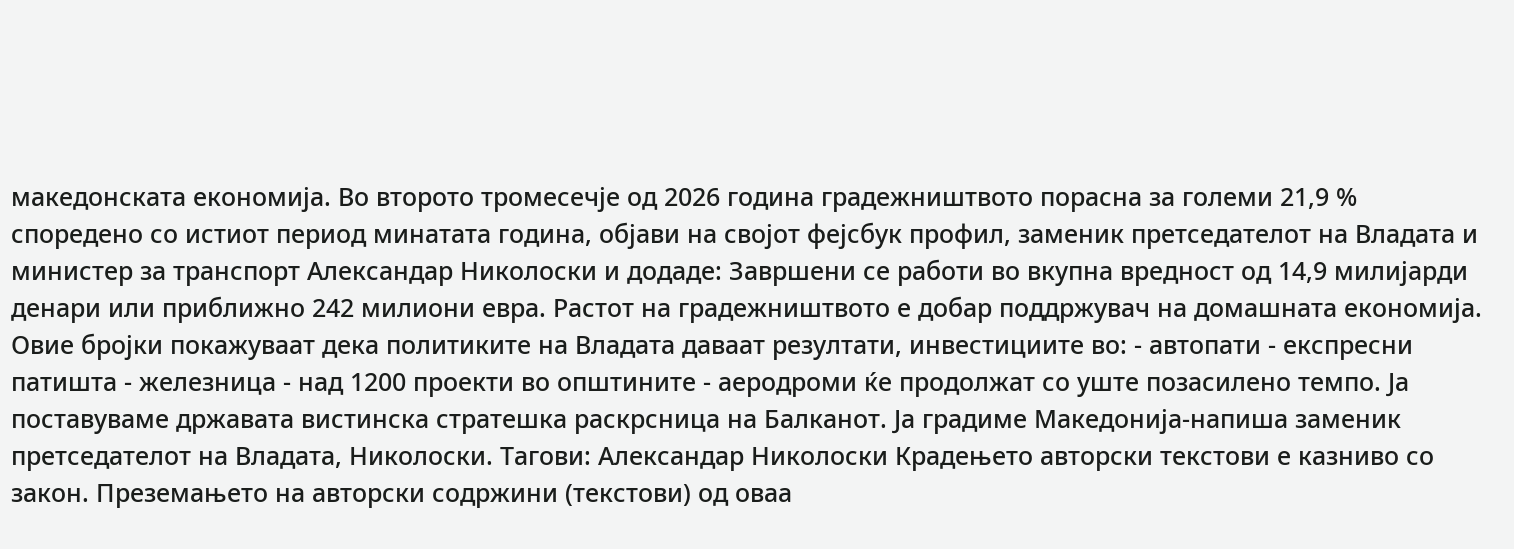македонската економија. Во второто тромесечје од 2026 година градежништвото порасна за големи 21,9 % споредено со истиот период минатата година, објави на својот фејсбук профил, заменик претседателот на Владата и министер за транспорт Александар Николоски и додаде: Завршени се работи во вкупна вредност од 14,9 милијарди денари или приближно 242 милиони евра. Растот на градежништвото е добар поддржувач на домашната економија. Овие бројки покажуваат дека политиките на Владата даваат резултати, инвестициите во: - автопати - експресни патишта - железница - над 1200 проекти во општините - аеродроми ќе продолжат со уште позасилено темпо. Ја поставуваме државата вистинска стратешка раскрсница на Балканот. Ја градиме Македонија-напиша заменик претседателот на Владата, Николоски. Тагови: Александар Николоски Крадењето авторски текстови е казниво со закон. Преземањето на авторски содржини (текстови) од оваа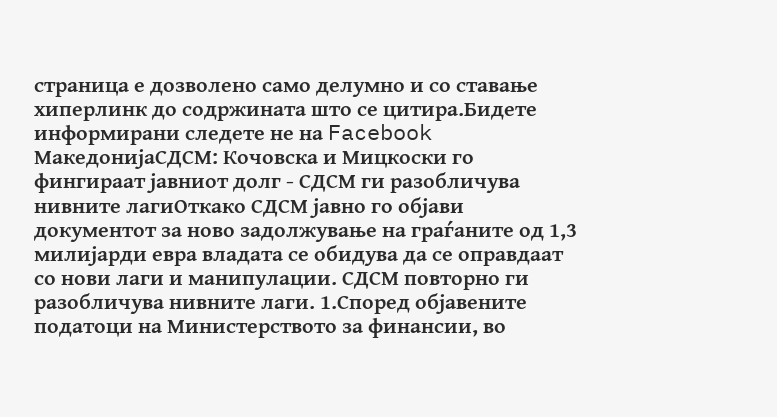страница е дозволено само делумно и со ставање хиперлинк до содржината што се цитира.Бидете информирани следете не на Facebook
МакедонијаСДСМ: Кочовска и Мицкоски го фингираат јавниот долг - СДСМ ги разобличува нивните лагиОткако СДСМ јавно го објави документот за ново задолжување на граѓаните од 1,3 милијарди евра владата се обидува да се оправдаат со нови лаги и манипулации. СДСМ повторно ги разобличува нивните лаги. 1.Според објавените податоци на Министерството за финансии, во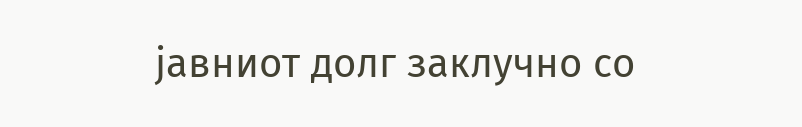јавниот долг заклучно со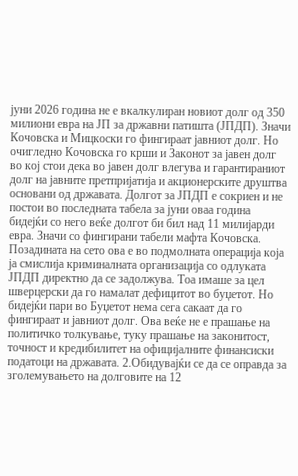јуни 2026 година не е вкалкулиран новиот долг од 350 милиони евра на ЈП за државни патишта (ЈПДП). Значи Кочовска и Мицкоски го фингираат јавниот долг. Но очигледно Кочовска го крши и Законот за јавен долг во кој стои дека во јавен долг влегува и гарантираниот долг на јавните претпријатија и акционерските друштва основани од државата. Долгот за ЈПДП е сокриен и не постои во последната табела за јуни оваа година бидејќи со него веќе долгот би бил над 11 милијарди евра. Значи со фингирани табели мафта Кочовска. Позадината на сето ова е во подмолната операција која ја смислија криминалната организација со одлуката ЈПДП директно да се задолжува. Тоа имаше за цел шверцерски да го намалат дефицитот во буџетот. Но бидејќи пари во Буџетот нема сега сакаат да го фингираат и јавниот долг. Ова веќе не е прашање на политичко толкување, туку прашање на законитост, точност и кредибилитет на официјалните финансиски податоци на државата. 2.Обидувајќи се да се оправда за зголемувањето на долговите на 12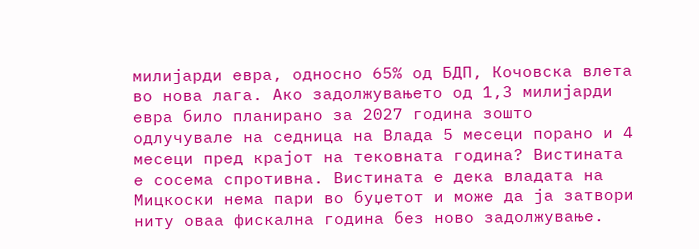милијарди евра, односно 65% од БДП, Кочовска влета во нова лага. Ако задолжувањето од 1,3 милијарди евра било планирано за 2027 година зошто одлучувале на седница на Влада 5 месеци порано и 4 месеци пред крајот на тековната година? Вистината е сосема спротивна. Вистината е дека владата на Мицкоски нема пари во буџетот и може да ја затвори ниту оваа фискална година без ново задолжување.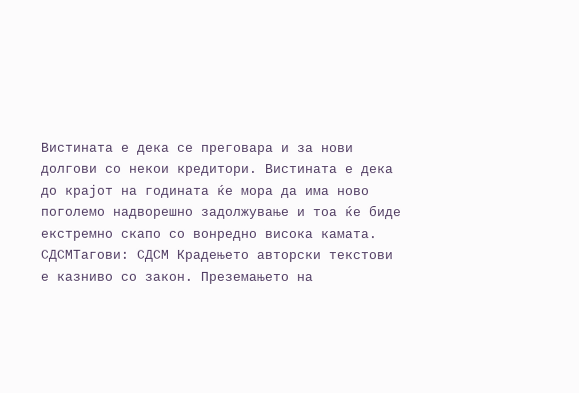Вистината е дека се преговара и за нови долгови со некои кредитори. Вистината е дека до крајот на годината ќе мора да има ново поголемо надворешно задолжување и тоа ќе биде екстремно скапо со вонредно висока камата. СДСМТагови: СДСМ Крадењето авторски текстови е казниво со закон. Преземањето на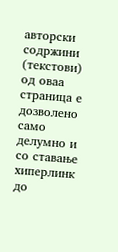авторски содржини (текстови) од оваа страница е дозволено само делумно и со ставање хиперлинк до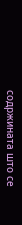содржината што се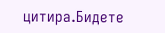цитира.Бидете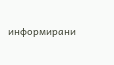информирани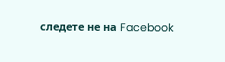следете не на Facebook